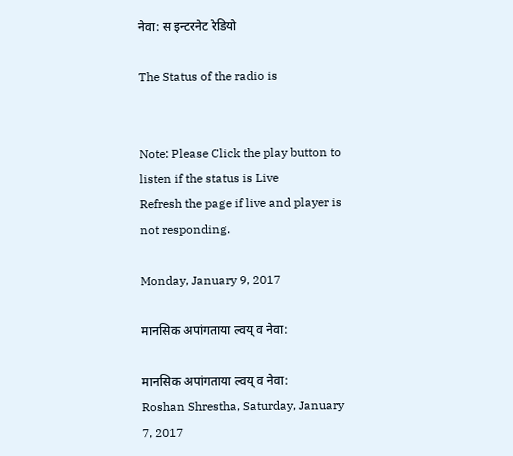नेवा: स इन्टरनेट रेडियो

The Status of the radio is


Note: Please Click the play button to listen if the status is Live
Refresh the page if live and player is not responding.

Monday, January 9, 2017

मानसिक अपांगताया ल्वय् व नेवा:

मानसिक अपांगताया ल्वय् व नेवा:
Roshan Shrestha, Saturday, January 7, 2017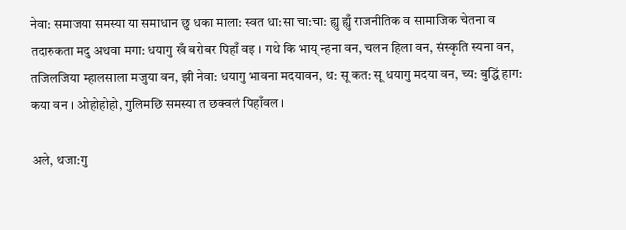नेवा: समाजया समस्या या समाधान छु धका माला: स्वत धा:सा चा:चा: ह्यु ह्युँ राजनीतिक व सामाजिक चेतना व तदारुकता मदु अथवा मगा: धयागु खँ बरोबर पिहाँ वइ । गथे कि भाय् न्हना वन, चलन हिला वन, संस्कृति स्यना वन, तजिलजिया म्हालसाला मजुया वन, झी नेवा: धयागु भावना मदयावन, थ: सू कत: सू धयागु मदया वन, च्य: बुद्धिं हाग: कया वन । ओहोहोहो, गुलिमछि समस्या त छक्वलं पिहाँवल ।

अले, थजा:गु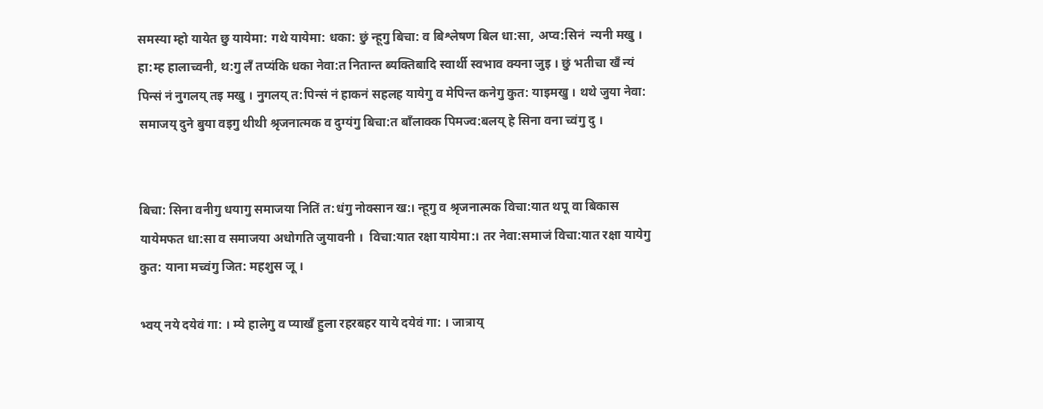समस्या म्हो यायेत छु यायेमा: गथे यायेमा: धका: छुं न्हूगु बिचा: व बिश्लेषण बिल धा:सा, अप्व:सिनं  न्यनी मखु । हा:म्ह हालाच्वनी, थ:गु लँ तप्यंकि धका नेवा:त नितान्त ब्यक्तिबादि स्वार्थी स्वभाव क्यना जुइ । छुं भतीचा खँ न्यं पिन्सं नं नुगलय् तइ मखु । नुगलय् त:पिन्सं नं हाकनं सहलह यायेगु व मेपिन्त कनेगु कुत: याइमखु । थथे जुया नेवा: समाजय् दुने बुया वइगु थीथी श्रृजनात्मक व दुग्यंगु बिचा:त बाँलाक्क पिमज्व:बलय् हे सिना वना च्वंगु दु ।


बिचा: सिना वनीगु धयागु समाजया नितिं त:धंगु नोक्सान ख:। न्हूगु व श्रृजनात्मक विचा:यात थपू वा बिकास यायेमफत धा:सा व समाजया अधोगति जुयावनी ।  विचा:यात रक्षा यायेमा:। तर नेवा:समाजं विचा:यात रक्षा यायेगु कुत: याना मच्वंगु जित: महशुस जू ।

भ्वय् नये दयेवं गा: । म्ये हालेगु व प्याखँ हुला रहरबहर याये दयेवं गा: । जात्राय्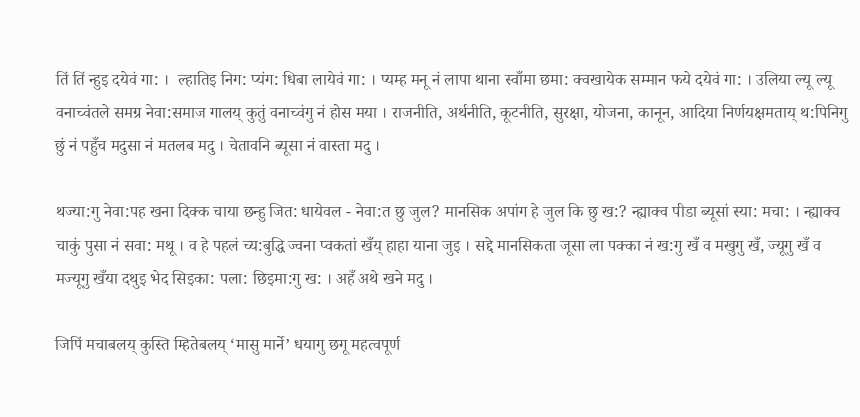तिं तिं न्हुइ दयेवं गा: ।  ल्हातिइ निग: प्यंग: धिबा लायेवं गा: । प्यम्ह मनू नं लापा थाना स्वाँमा छमा: क्वखायेक सम्मान फये दयेवं गा: । उलिया ल्यू ल्यू वनाच्वंतले समग्र नेवा:समाज गालय् कुतुं वनाच्वंगु नं होस मया । राजनीति, अर्थनीति, कूटनीति, सुरक्षा, योजना, कानून, आदिया निर्णयक्षमताय् थ:पिनिगु छुं नं पहुँच मदुसा नं मतलब मदु । चेतावनि ब्यूसा नं वास्ता मदु ।

थज्या:गु नेवा:पह खना दिक्क चाया छन्हु जित: धायेवल - नेवा:त छु जुल? मानसिक अपांग हे जुल कि छु ख:? न्ह्याक्व पीडा ब्यूसां स्या: मचा: । न्ह्याक्व चाकुं पुसा नं सवा: मथू । व हे पहलं च्य:बुद्धि ज्वना प्वकतां खँय् हाहा याना जुइ । सद्दे मानसिकता जूसा ला पक्का नं ख:गु खँ व मखुगु खँ, ज्यूगु खँ व मज्यूगु खँया दथुइ भेद सिइका: पला: छिइमा:गु ख: । अहँ अथे खने मदु ।

जिपिं मचाबलय् कुस्ति म्हितेबलय् ‘मासु मार्ने’ धयागु छगू महत्वपूर्ण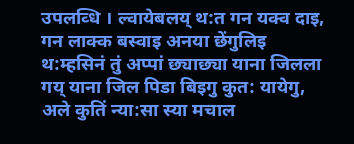उपलव्धि । ल्वायेबलय् थ:त गन यक्व दाइ, गन लाक्क बस्वाइ अनया छेंगुलिइ थ:म्हसिनं तुं अप्पां छ्याछ्या याना जिलला गय् याना जिल पिडा बिइगु कुत: यायेगु, अले कुतिं न्या:सा स्या मचाल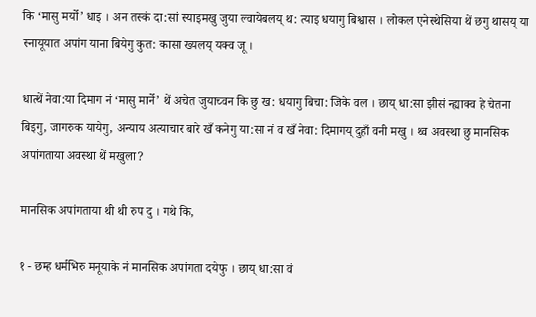कि ‘मासु मर्यो’ धाइ । अन तस्कं दा:सां स्याइमखु जुया ल्वायेबलय् थ: त्याइ धयागु बिश्वास । लोकल एनेस्थेसिया थें छगु थासय् या स्नायूयात अपांग याना बियेगु कुत: कासा ख्यलय् यक्व जू ।

धात्थें नेवा:या दिमाग नं ‘मासु मार्ने’ थें अचेत जुयाच्वन कि छु ख: धयागु बिचा: जिके वल । छाय् धा:सा झीसं न्ह्याक्व हे चेतना बिइगु, जागरुक यायेगु, अन्याय अत्याचार बारे खँ कनेगु या:सा नं व खँ नेवा: दिमागय् दुहाँ वनी मखु । थ्व अवस्था छु मानसिक अपांगताया अवस्था थें मखुला?

मानसिक अपांगताया थी थी रुप दु । गथे कि,

१ - छम्ह धर्मभिरु मनूयाके नं मानसिक अपांगता दयेफु । छाय् धा:सा वं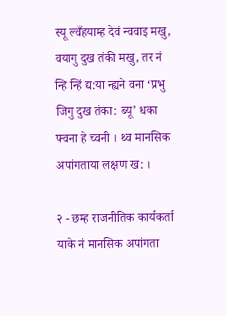स्यू ल्वँहयाम्ह देवं न्ववाइ मखु, वयागु दुख तंकी मखु, तर नं न्हि न्हिं द्य:या न्ह्यने वना ‘प्रभु जिगु दुख तंका: ब्यू’ धका फ्वना हे च्वनी । थ्व मानसिक अपांगताया लक्षण ख: ।

२ - छम्ह राजनीतिक कार्यकर्ता याके नं मानसिक अपांगता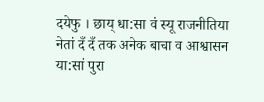दयेफु । छाय् धा:सा वं स्यू राजनीतिया नेतां दँ दँ तक अनेक बाचा व आश्वासन या:सां पुरा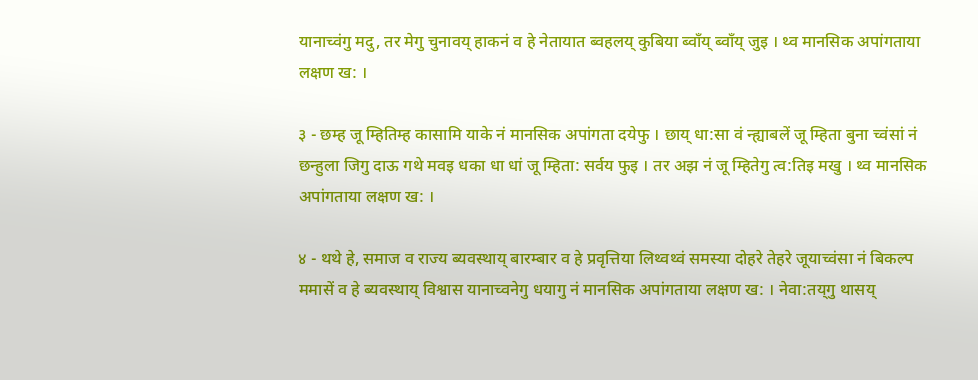यानाच्वंगु मदु, तर मेगु चुनावय् हाकनं व हे नेतायात ब्वहलय् कुबिया ब्वाँय् ब्वाँय् जुइ । थ्व मानसिक अपांगताया लक्षण ख: ।

३ - छम्ह जू म्हितिम्ह कासामि याके नं मानसिक अपांगता दयेफु । छाय् धा:सा वं न्ह्याबलें जू म्हिता बुना च्वंसां नं छन्हुला जिगु दाऊ गथे मवइ धका धा धां जू म्हिता: सर्वय फुइ । तर अझ नं जू म्हितेगु त्व:तिइ मखु । थ्व मानसिक अपांगताया लक्षण ख: ।

४ - थथे हे, समाज व राज्य ब्यवस्थाय् बारम्बार व हे प्रवृत्तिया लिथ्वथ्वं समस्या दोहरे तेहरे जूयाच्वंसा नं बिकल्प ममासें व हे ब्यवस्थाय् विश्वास यानाच्वनेगु धयागु नं मानसिक अपांगताया लक्षण ख: । नेवा:तय्‌गु थासय्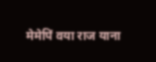मेमेपिं वया राज याना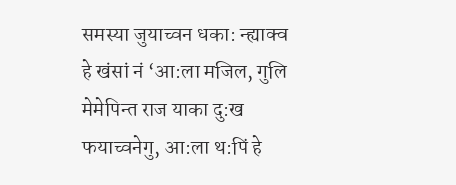समस्या जुयाच्वन धका: न्ह्याक्व हे खंसां नं ‘आ:ला मजिल, गुलि मेमेपिन्त राज याका दु:ख फयाच्वनेगु, आ:ला थ:पिं हे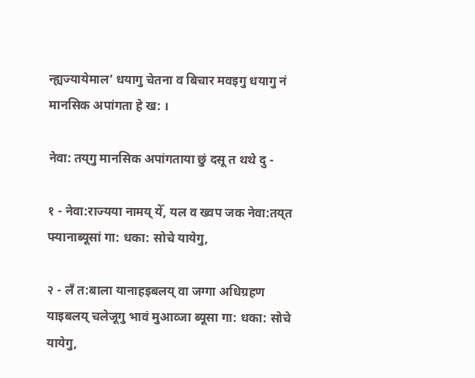न्ह्यज्यायेमाल’ धयागु चेतना व बिचार मवइगु धयागु नं मानसिक अपांगता हे ख: ।

नेवा: तय्‌गु मानसिक अपांगताया छुं दसू त थथे दु -

१ - नेवा:राज्यया नामय् येँ, यल व ख्वप जक नेवा:तय्‌त फ्यानाब्यूसां गा: धका: सोचे यायेगु,

२ - लँ त:बाला यानाहइबलय् वा जग्गा अधिग्रहण याइबलय् चलेजूगु भावं मुआव्जा ब्यूसा गा: धका: सोचे यायेगु,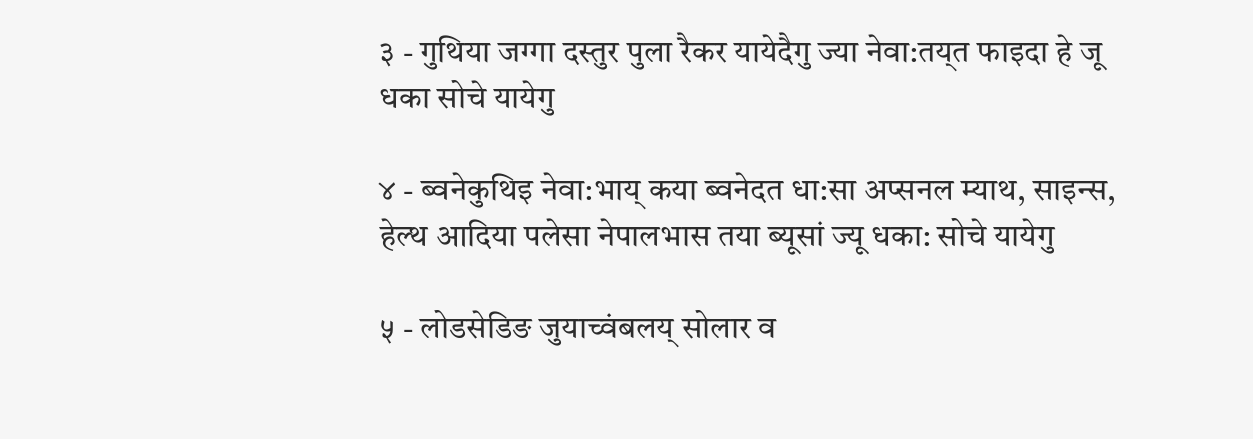३ - गुथिया जग्गा दस्तुर पुला रैकर यायेदैगु ज्या नेवा:तय्‌त फाइदा हे जू धका सोचे यायेगु

४ - ब्वनेकुथिइ नेवा:भाय् कया ब्वनेदत धा:सा अप्सनल म्याथ, साइन्स, हेल्थ आदिया पलेसा नेपालभास तया ब्यूसां ज्यू धका: सोचे यायेगु

५ - लोडसेडिङ जुयाच्वंबलय् सोलार व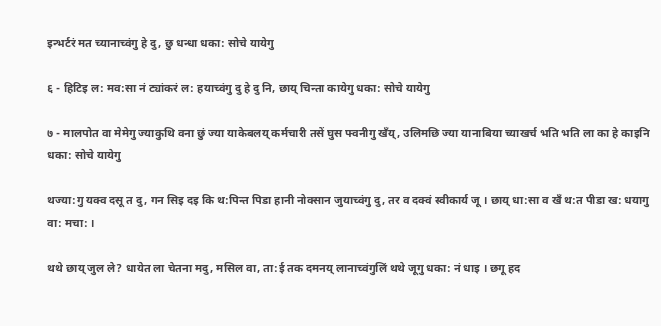इन्भर्टरं मत च्यानाच्वंगु हे दु, छु धन्धा धका: सोचे यायेगु

६ - हिटिइ ल: मव:सा नं ट्यांकरं ल: हयाच्वंगु दु हे दु नि, छाय् चिन्ता कायेगु धका: सोचे यायेगु

७ - मालपोत वा मेमेगु ज्याकुथि वना छुं ज्या याकेबलय् कर्मचारी तसें घुस फ्वनीगु खँय्, उलिमछि ज्या यानाबिया च्याखर्च भति भति ला का हे काइनि धका: सोचे यायेगु

थज्या:गु यक्व दसू त दु, गन सिइ दइ कि थ:पिन्त पिडा हानी नोक्सान जुयाच्वंगु दु, तर व दक्वं स्वीकार्य जू । छाय् धा:सा व खँ थ:त पीडा ख: धयागु वा: मचा: ।

थथे छाय् जुल ले? धायेत ला चेतना मदु, मसिल वा, ता:ई तक दमनय् लानाच्वंगुलिं थथे जूगु धका: नं धाइ । छगू हद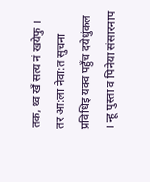तक, थ्व खँ सत्य नं खयेफु । तर आ:ला नेवा:त सुचना प्रविधिइ यक्व पहुँच दयेधुंकल । न्हू पुस्ता व पिनेया संसारनाप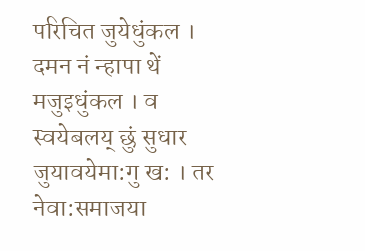परिचित जुयेधुंकल । दमन नं न्हापा थें मजुइधुंकल । व स्वयेबलय् छुं सुधार जुयावयेमा:गु ख: । तर नेवा:समाजया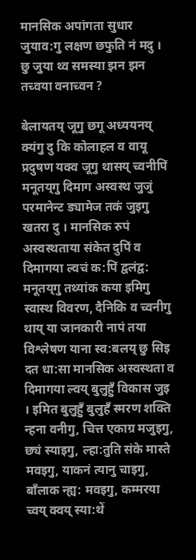मानसिक अपांगता सुधार जुयाव:गु लक्षण छफुति नं मदु । छु जुया थ्व समस्या झन झन तच्वया वनाच्वन ?

बेलायतय् जूगु छगू अध्ययनय् क्यंगु दु कि कोलाहल व वायू प्रदुषण यक्व जूगु थासय् च्वनीपिं मनूतय्‌गु दिमाग अस्वस्थ जुजुं परमानेन्ट ड्यामेज तकं जुइगु खतरा दु । मानसिक रुपं अस्वस्थताया संकेत दुपिं व दिमागया ल्वचं क:पिं द्वलंद्व: मनूतय्‌गु तथ्यांक कया इमिगु स्वास्थ विवरण, दैनिकि व च्वनीगु थाय् या जानकारी नापं तया विश्लेषण याना स्व:बलय् छु सिइ दत धा:सा मानसिक अस्वस्थता व दिमागया ल्वय् बुलुहुँ विकास जुइ । इमित बुलुहुँ बुलुहँ स्मरण शक्ति न्हना वनीगु, चित्त एकाग्र मजुइगु, छ्यं स्याइगु, ल्हा:तुति संके मास्ते मवइगु, याकनं त्यानु चाइगु, बाँलाक न्ह्य: मवइगु, कम्मरया च्वय् क्वय् स्या:थें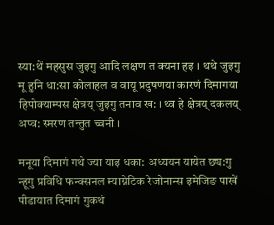स्या:थें महसुस जुइगु आदि लक्षण त क्यना हइ । थथे जुइगु मू हुनि धा:सा कोलाहल व वायू प्रदुषणया कारणं दिमागया हिपोक्याम्पस क्षेत्रय् जुइगु तनाव ख: । थ्व हे क्षेत्रय् दकलय् अप्व: स्मरण तन्तुत च्वनी ।

मनूया दिमागं गथे ज्या याइ धका: अध्ययन यायेत छ्य:गु न्हूगु प्रविधि फन्क्सनल म्याग्नेटिक रेजोनान्स इमेजिङ पाखें पीडायात दिमागं गुकथं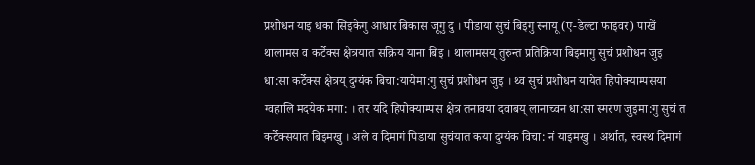प्रशोधन याइ धका सिइकेगु आधार बिकास जूगु दु । पीडाया सुचं बिइगु स्नायू (ए-डेल्टा फाइवर) पाखें थालामस व कर्टेक्स क्षेत्रयात सक्रिय याना बिइ । थालामसय् तुरुन्त प्रतिक्रिया बिइमागु सुचं प्रशोधन जुइ धा:सा कर्टेक्स क्षेत्रय् दुग्यंक बिचा:यायेमा:गु सुचं प्रशोधन जुइ । थ्व सुचं प्रशोधन यायेत हिपोक्याम्पसया ग्वहालि मदयेक मगा: । तर यदि हिपोक्याम्पस क्षेत्र तनावया दवाबय् लानाच्वन धा:सा स्मरण जुइमा:गु सुचं त कर्टेक्सयात बिइमखु । अले व दिमागं पिडाया सुचंयात कया दुग्यंक विचा: नं याइमखु । अर्थात, स्वस्थ दिमागं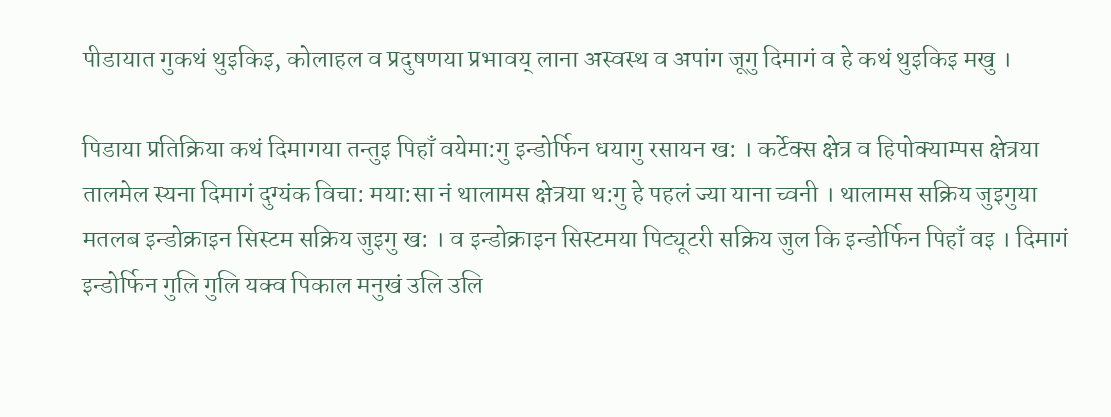पीडायात गुकथं थुइकिइ, कोलाहल व प्रदुषणया प्रभावय् लाना अस्वस्थ व अपांग जूगु दिमागं व हे कथं थुइकिइ मखु ।

पिडाया प्रतिक्रिया कथं दिमागया तन्तुइ पिहाँ वयेमा:गु इन्डोर्फिन धयागु रसायन ख: । कर्टेक्स क्षेत्र व हिपोक्याम्पस क्षेत्रया तालमेल स्यना दिमागं दुग्यंक विचा: मया:सा नं थालामस क्षेत्रया थ:गु हे पहलं ज्या याना च्वनी । थालामस सक्रिय जुइगुया मतलब इन्डोक्राइन सिस्टम सक्रिय जुइगु ख: । व इन्डोक्राइन सिस्टमया पिट्यूटरी सक्रिय जुल कि इन्डोर्फिन पिहाँ वइ । दिमागं इन्डोर्फिन गुलि गुलि यक्व पिकाल मनुखं उलि उलि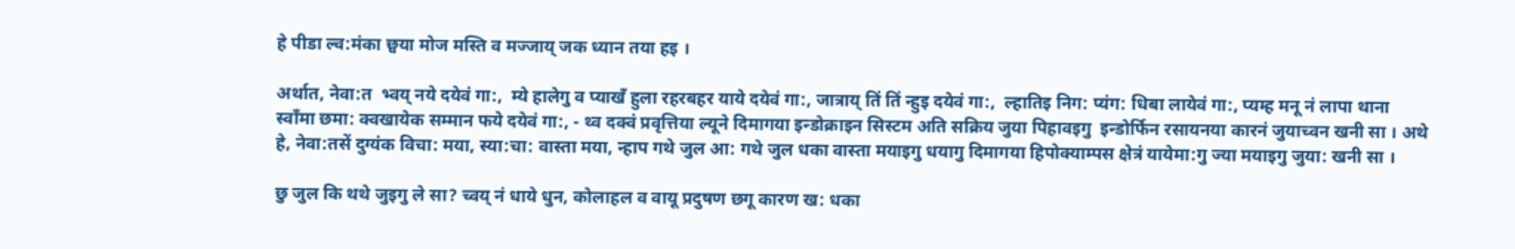हे पीडा ल्व:मंका छ्वया मोज मस्ति व मज्जाय् जक ध्यान तया हइ ।

अर्थात, नेवा:त  भ्वय् नये दयेवं गा:,  म्ये हालेगु व प्याखँ हुला रहरबहर याये दयेवं गा:, जात्राय् तिं तिं न्हुइ दयेवं गा:,  ल्हातिइ निग: प्यंग: धिबा लायेवं गा:, प्यम्ह मनू नं लापा थाना स्वाँमा छमा: क्वखायेक सम्मान फये दयेवं गा:, - थ्व दक्वं प्रवृत्तिया ल्यूने दिमागया इन्डोक्राइन सिस्टम अति सक्रिय जुया पिहावइगु  इन्डोर्फिन रसायनया कारनं जुयाच्वन खनी सा । अथे हे, नेवा:तसें दुग्यंक विचा: मया, स्या:चा: वास्ता मया, न्हाप गथे जुल आ: गथे जुल धका वास्ता मयाइगु धयागु दिमागया हिपोक्याम्पस क्षेत्रं यायेमा:गु ज्या मयाइगु जुया: खनी सा ।

छु जुल कि थथे जुइगु ले सा? च्वय् नं धाये धुन, कोलाहल व वायू प्रदुषण छगू कारण ख: धका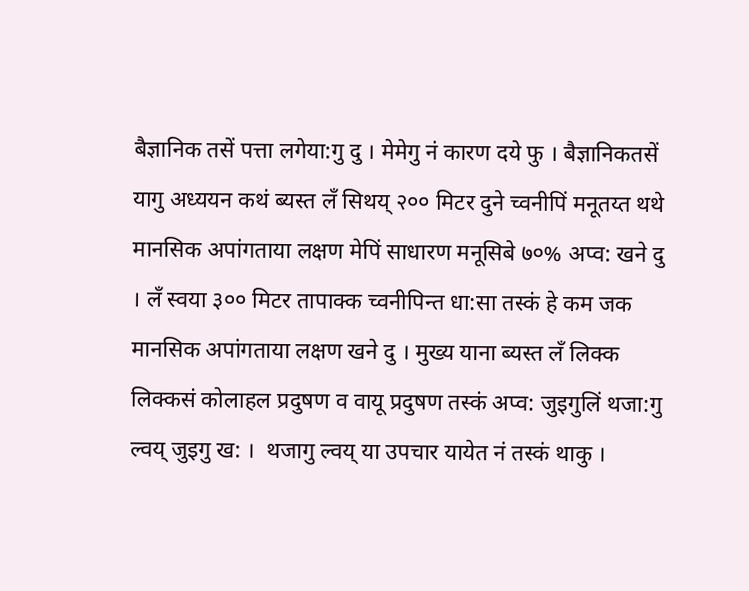बैज्ञानिक तसें पत्ता लगेया:गु दु । मेमेगु नं कारण दये फु । बैज्ञानिकतसें यागु अध्ययन कथं ब्यस्त लँ सिथय् २०० मिटर दुने च्वनीपिं मनूतय्त थथे मानसिक अपांगताया लक्षण मेपिं साधारण मनूसिबे ७०% अप्व: खने दु । लँ स्वया ३०० मिटर तापाक्क च्वनीपिन्त धा:सा तस्कं हे कम जक मानसिक अपांगताया लक्षण खने दु । मुख्य याना ब्यस्त लँ लिक्क लिक्कसं कोलाहल प्रदुषण व वायू प्रदुषण तस्कं अप्व: जुइगुलिं थजा:गु ल्वय् जुइगु ख: ।  थजागु ल्वय् या उपचार यायेत नं तस्कं थाकु ।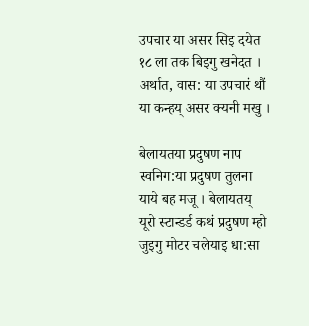उपचार या असर सिइ दयेत १८ ला तक बिइगु खनेदत । अर्थात, वास: या उपचारं थौं या कन्हय् असर क्यनी मखु ।

बेलायतया प्रदुषण नाप स्वनिग:या प्रदुषण तुलना याये बह मजू । बेलायतय् यूरो स्टान्डर्ड कथं प्रदुषण म्हो जुइगु मोटर चलेयाइ धा:सा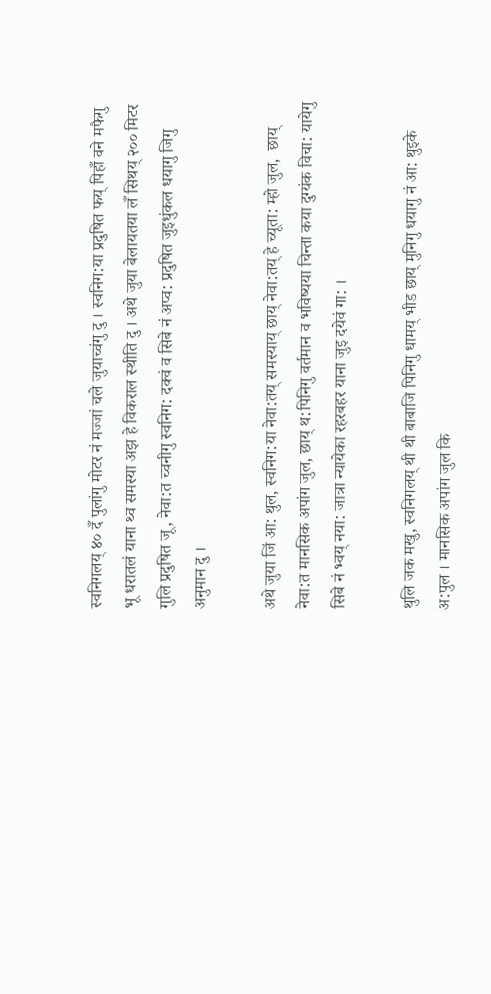स्वनिगलय् ४० दँ पुलांगु मोटर नं मज्जां चले जुयाच्वंगु दु । स्वनिग:या प्रदुषित फय् पिहाँ वने मफैगु भू धरातलं याना थ्व समस्या अझ हे विकराल स्थीति दु । अथे जुया बेलायतया लँ सिथय् २०० मिटर गुलि प्रदुषित जू, नेवा:त च्वनीगु स्वनिग: दक्वं व सिबे नं अप्व: प्रदुषित जुइधुंकल धयागु जिगु अनुमान दु ।

अथे जुया जिं आ: थुल, स्वनिग:या नेवा:तय् समस्याय् छाय् नेवा:तय् हे च्यूता: म्हो जुल,  छाय् नेवा:त मानसिक अपांग जुल, छाय् थ:पिनिगु वर्तमान व भविष्यया चिन्ता कया दुग्यंक विचा: यायेगु सिबे नं भ्वय् नया: जात्रा न्यायेका रहरबहर याना जुइ दयेवं गा: ।

थुलि जक मखु, स्वनिगलय् थी थी बाबाजि पिनिगु धामय् भीड छाय् मुनिगु धयागु नं आ: थुइके अ:पुल । मानसिक अपांग जुल कि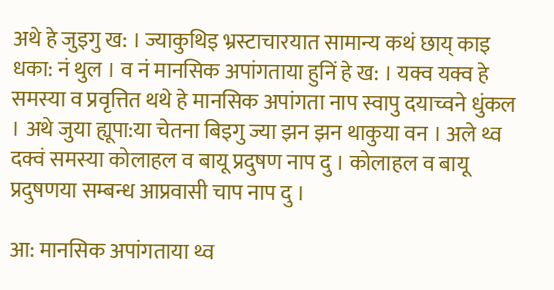अथे हे जुइगु ख: । ज्याकुथिइ भ्रस्टाचारयात सामान्य कथं छाय् काइ धका: नं थुल । व नं मानसिक अपांगताया हुनिं हे ख: । यक्व यक्व हे समस्या व प्रवृत्तित थथे हे मानसिक अपांगता नाप स्वापु दयाच्वने धुंकल । अथे जुया ह्यूपा:या चेतना बिइगु ज्या झन झन थाकुया वन । अले थ्व दक्वं समस्या कोलाहल व बायू प्रदुषण नाप दु । कोलाहल व बायू प्रदुषणया सम्बन्ध आप्रवासी चाप नाप दु ।

आ: मानसिक अपांगताया थ्व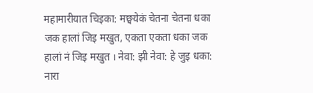महामारीयात चिइका: मछ्वयेकं चेतना चेतना धका जक हालां जिइ मखुत, एकता एकता धका जक हालां नं जिइ मखुत । नेवा: झी नेवा: हे जुइ धका: नारा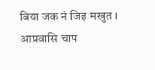बिया जक नं जिइ मखुत । आप्रवासि चाप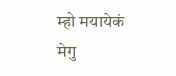म्हो मयायेकं मेगु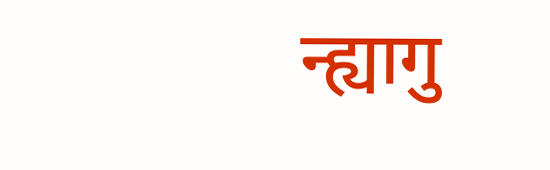न्ह्यागु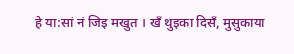हे या:सां नं जिइ मखुत । खँ थुइका दिसँ, मुसुकाया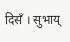दिसँ । सुभाय्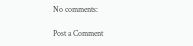No comments:

Post a Comment